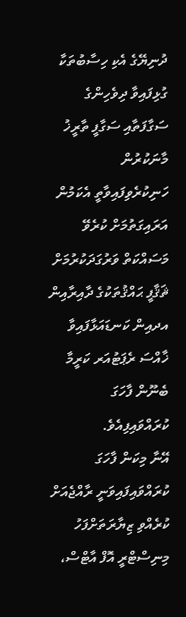ދުނިޔޭގެ އެކި ހިސާބުތަކާ ގުޅިފައިވާ ދިވެހިންގެ ސަގާފަތާއި ސަގާފީ ތާރީޚު މާނަކުރުން ހަނިކުރެވިފައިވާތީ އެކަމުން އަރައިގަތުމަށް ކުރެވޭ މަސައްކަތް ވަރުގަދަކުރުމަށް ޘަޤާފީ ޙައްޤުތަކުގެ ދާއިރާއިން އދއިން ކަނޑައަޅާފައިވާ ޚާއްސަ ރެޕަޓުއަރ ކަރީމާ ބެނޫން ފާހަގަ ކުރައްވައިފިއެވެ.
އޭނާ މިކަން ފާހަގަ ކުރައްވައިފައިވަނީ ރާއްޖެއަށް ކުރެއްވި ޒިޔާރަތަށްފަހު މިނިސްޓްރީ އޮފް އާޓްސް،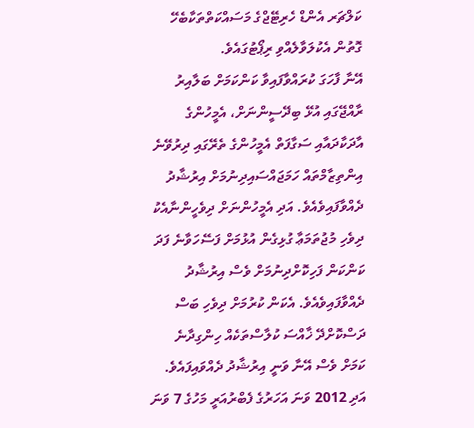ކަލްޗަރ އެންޑް ހެރިޓޭޖްގެ މަސައްކަތްތަކާބެހޭ ގޮތުން އެކުލަވާލެއްވި ރިޕޯޓުގައެވެ.
އޭނާ ފާހަގަ ކުރައްވާފައިވާ ކަންކަމަށް ބަލާއިރު ރާއްޖޭގައި އުޅޭ ބިދޭސީންނަށް، އެމީހުންގެ އާދަކާދައާއި ސަގާފަތް އެމީހުންގެ ތެރޭގައި ދިރުވޭނެ އިންތިޒާމްތައް ހަމަޖައްސައިދިނުމަށް އިރުޝާދު ދެއްވާފައިވެއެވެ. އަދި އެމީހުންނަށް ދިވެހީންނާއެކު ދިވެހި މުޖުތަމަޢާ ގުޅިގެން އުޅުމަށް ފަސޭހަވާނެ ފަދަ ކަންކަން ފަހިކޮށްދިނުމަށް ވެސް އިރުޝާދު ދެއްވާފައިވެއެވެ. އެކަން ކުރުމަށް ދިވެހި ބަސް ދަސްކޮށްދޭ ޚާއްސަ ކުލާސްތަކެއް ހިންގިދާނެ ކަމަށް ވެސް އޭނާ ވަނީ އިރުޝާދު ދެއްވައިފައެވެ. އަދި 2012 ވަނަ އަހަރުގެ ފެބްރުއަރީ މަހުގެ 7 ވަނަ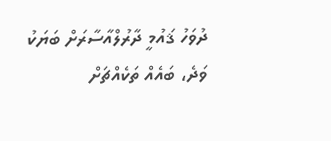ދުވަހު ޤައުމީ ދާރުލްއާސާރަށް ބަޔަކު ވަދެ، ބައެއް ތަކެއްޗަށް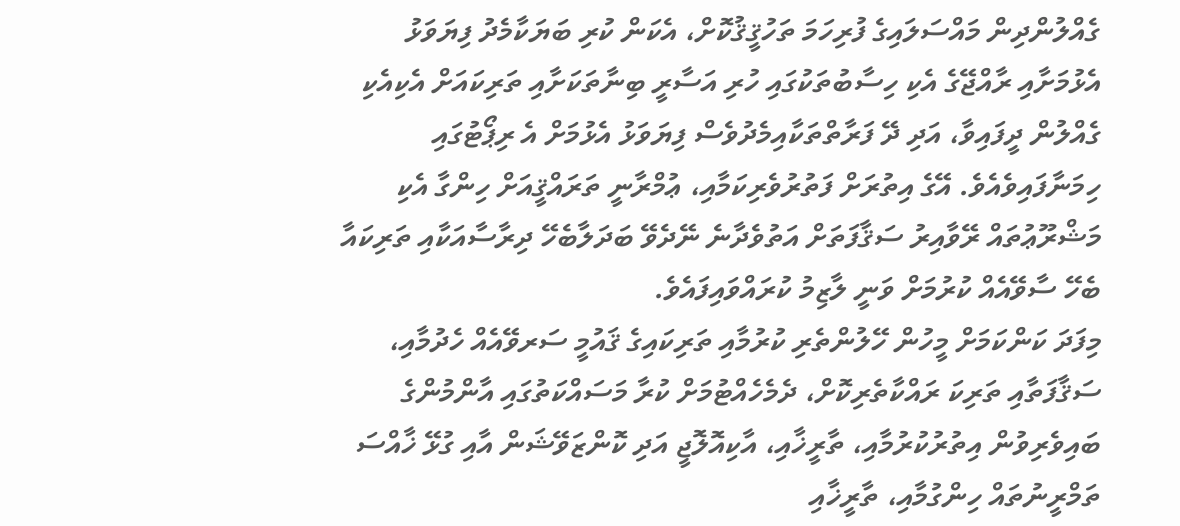ގެއްލުންދިން މައްސަލައިގެ ފުރިހަމަ ތަހުޤީޤުކޮށް، އެކަން ކުރި ބަޔަކާމެދު ފިޔަވަޅު އެޅުމަށާއި ރާއްޖޭގެ އެކި ހިސާބުތަކުގައި ހުރި އަސާރީ ބިނާތަކަށާއި ތަރިކައަށް އެކިއެކި ގެއްލުން ދީފައިވާ، އަދި ދޭ ފަރާތްތަކާއިމެދުވެސް ފިޔަވަޅު އެޅުމަށް އެ ރިޕޯޓުގައި ހިމަނާފައިވެއެވެ. އޭގެ އިތުރަށް ފަތުރުވެރިކަމާއި، ޢުމްރާނީ ތަރައްޤީއަށް ހިންގާ އެކި މަޝްރޫޢުތައް ރޭވާއިރު ސަޤާފަތަށް އަތުވެދާނެ ނޭދެވޭ ބަދަލާބެހޭ ދިރާސާއަކާއި ތަރިކައާ ބެހޭ ސާވޭއެއް ކުރުމަށް ވަނީ ލާޒިމު ކުރައްވައިފައެވެ.
މިފަދަ ކަންކަމަށް މީހުން ހޭލުންތެރި ކުރުމާއި ތަރިކައިގެ ޤައުމީ ސަރވޭއެއް ހެދުމާއި، ސަޤާފަތާއި ތަރިކަ ރައްކާތެރިކޮށް، ދެމެހެއްޓުމަށް ކުރާ މަސައްކަތުގައި އާންމުންގެ ބައިވެރިވުން އިތުރުކުރުމާއި، ތާރީޚާއި، އާކިއޮލޮޖީ އަދި ކޮންޒަވޭޝަން އާއި ގުޅޭ ޚާއްސަ ތަމްރީނުތައް ހިންގުމާއި، ތާރީޚާއި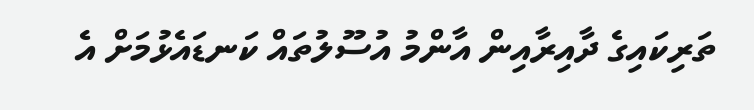ތަރިކައިގެ ދާއިރާއިން އާންމު އުސޫލުތައް ކަނޑައެޅުމަށް އެ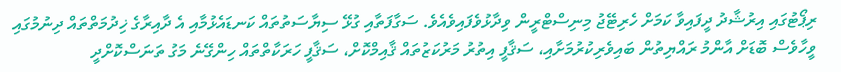ރިޕޯޓުގައި އިރުޝާދު ދީފައިވާ ކަމަށް ހެރިޓޭޖު މިނިސްޓްރީން ވިދާޅުވެފައިވެއެވެ. ސަގާފަތާއި ގުޅޭ ސިޔާސަތުތައް ކަނޑައެޅުމާއި އެ ދާއިރާގެ ޚިދުމަތްތައް ދިނުމުގައި ވީހާވެސް ބޮޑަށް އާންމު ރައްޔިތުން ބައިވެރިކުރުމަށާއި، ސަޤާފީ އިތުރު މަރުކަޒުތައް ޤާއިމްކޮށް، ސަޤާފީ ހަރަކާތްތައް ހިންގޭނެ މަގު ތަނަސްކޮށްދީ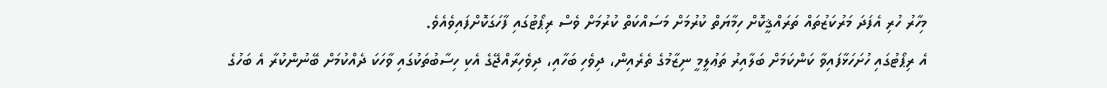މިހާރު ހުރި އެފަދަ މަރުކަޒުތައް ތަރައްޤީކޮށް ހިމާޔަތް ކުރުމަށް މަސައްކަތް ކުރުމަށް ވެސް ރިޕޯޓުގައި ފާހަގަކޮށްފައިވެއެވެ.
އެ ރިޕޯޓުގައި ހުށަހަޅާފައިވާ ކަންކަމަށް ބަލާއިރު ތަޢުލީމީ ނިޒާމުގެ ތެރެއިން، ދިވެހި ބަހާއި، ދިވެހިރާއްޖޭގެ އެކި ހިސާބުތަކުގައި ވާހަކަ ދެއްކުމަށް ބޭނުންކުރާ އެ ބަހުގެ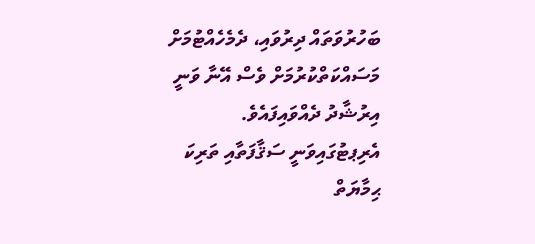ބަހުރުވަތައް ދިރުވައި، ދެމެހެއްޓުމަށް މަސައްކަތްކުރުމަށް ވެސް އޭނާ ވަނީ އިރުޝާދު ދެއްވައިފައެވެ.
އެރިޕޓުގައިވަނީ ސަޤާފަތާއި ތަރިކަ ޙިމާޔަތް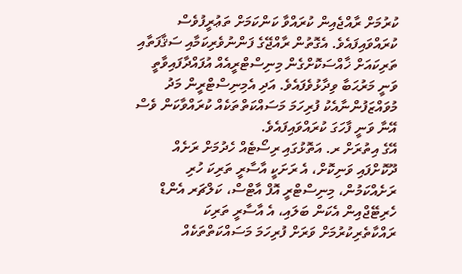ކުރުމަށް ރާއްޖެއިން ކުރައްވާ ކަންކަމަށް ތަޢުރީފުވެސް ކުރައްވައިފައެވެ. އެގޮތުން ރާއްޖޭގެ ފަންނުވެރިކަމާއި ސަޤާފަތާއި ތަރިކައަށް ޚާއްސަކޮށްގެން މިނިސްޓްރީއެއް އުފައްދާފައިވާތީ ވަނީ މަރުޙަބާ ވިދާޅުވެފައެވެ. އަދި އެމިނިސްޓްރީން މަދު މުވައްޒަފުންނާއެކު ފުރިހަމަ މަސައްކަތްތަކެއް ކުރައްވާކަން ވެސް އޭނާ ވަނީ ފާހަގަ ކުރައްވައިފައެވެ.
އޭގެ އިތުރަށް ރ. އަތޮޅުގައި ރިސޯޓެއް ހެދުމަށް ރަށެއް ދޫކޮށްފައި ވަނިކޮށް، އެ ރަށަކީ އާސާރީ ތަރިކަ ހުރި ރަށެއްކަމުން، މިނިސްޓްރީ އޮފް އާޓްސް، ކަލްޗަރ އެންޑް ހެރިޓޭޖްއިން އެކަން ބަލައި، އެ އާސާރީ ތަރިކަ ރައްކާތެރިކުރުމަށް ވަރަށް ފުރިހަމަ މަސައްކަތްތަކެއް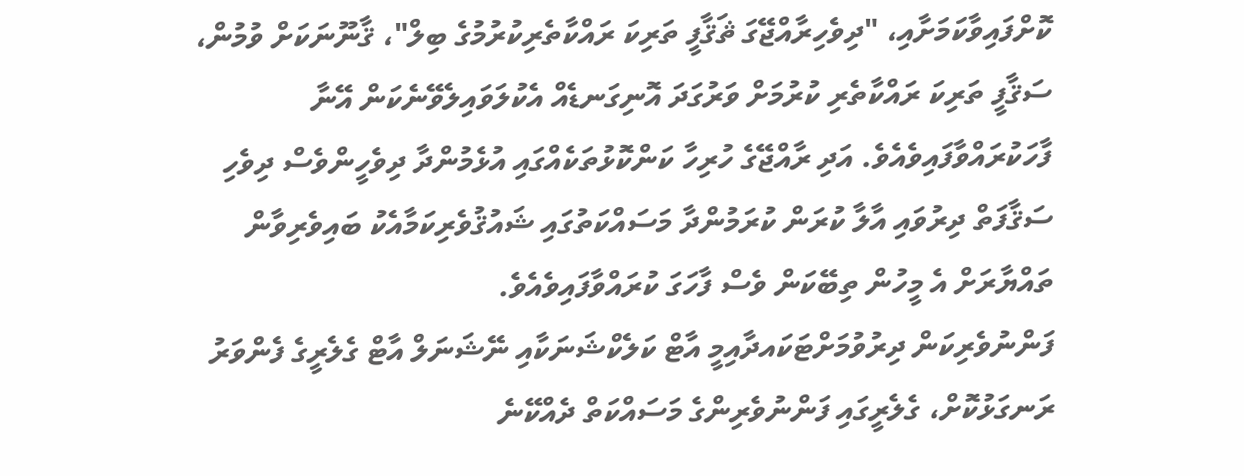ކޮށްފައިވާކަމަށާއި، "ދިވެހިރާއްޖޭގަ ޘަޤާފީ ތަރިކަ ރައްކާތެރިކުރުމުގެ ބިލް"، ޤާނޫނަކަށް ވުމުން، ސަޤާފީ ތަރިކަ ރައްކާތެރި ކުރުމަށް ވަރުގަދަ އޮނިގަނޑެއް އެކުލަވައިލެވޭނެކަން އޭނާ ފާހަކުރައްވާފައިވެއެވެ. އަދި ރާއްޖޭގެ ހުރިހާ ކަންކޮޅުތަކެއްގައި އުޅެމުންދާ ދިވެހީންވެސް ދިވެހި ސަޤާފަތް ދިރުވައި އާލާ ކުރަން ކުރަމުންދާ މަސައްކަތުގައި ޝައުޤުވެރިކަމާއެކު ބައިވެރިވާން ތައްޔާރަށް އެ މީހުން ތިބޭކަން ވެސް ފާހަގަ ކުރައްވާފައިވެއެވެ.
ފަންނުވެރިކަން ދިރުވުމަށްޓަކައދާއިމީ އާޓް ކަލެކްޝަނަކާއި ނޭޝަނަލް އާޓް ގެލެރީގެ ފެންވަރު ރަނގަޅުކޮށް، ގެލެރީގައި ފަންނުވެރިންގެ މަސައްކަތް ދެއްކޭނެ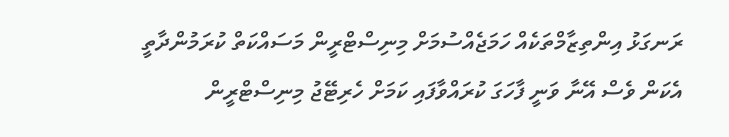ރަނގަޅު އިންތިޒާމްތަކެއް ހަމަޖެއްސުމަށް މިނިސްޓްރީން މަސައްކަތް ކުރަމުންދާތީ އެކަން ވެސް އޭނާ ވަނީ ފާހަގަ ކުރައްވާފައި ކަމަށް ހެރިޓޭޖު މިނިސްޓްރީން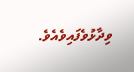ވިދާޅުވެފައިވެއެވެ.